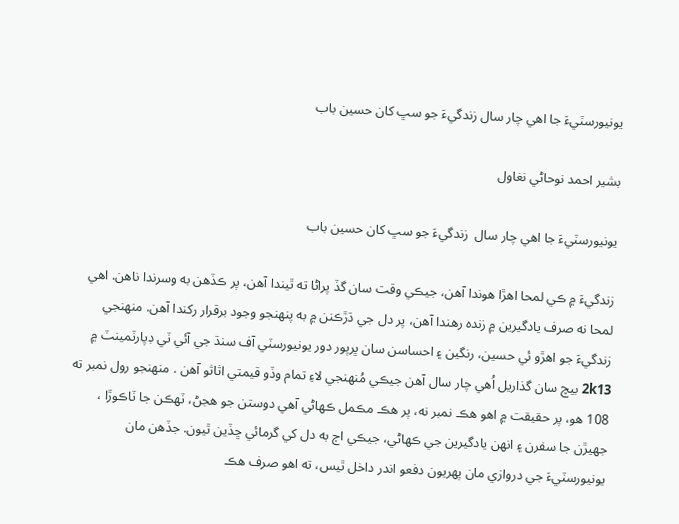يونيورسٽيءَ جا اهي چار سال زندگيءَ جو سڀ کان حسين باب

بشير احمد نوحاڻي نغاول

يونيورسٽيءَ جا اهي چار سال  زندگيءَ جو سڀ کان حسين باب

زندگيءَ ۾ ڪي لمحا اهڙا هوندا آهن، جيڪي وقت سان گڏ پراڻا ته ٿيندا آهن، پر ڪڏهن به وسرندا ناهن. اهي لمحا نه صرف يادگيرين ۾ زنده رهندا آهن، پر دل جي ڌڙڪنن ۾ به پنهنجو وجود برقرار رکندا آهن. منهنجي زندگيءَ جو اهڙو ئي حسين، رنگين ۽ احساسن سان ڀرپور دور يونيورسٽي آف سنڌ جي آئي ٽي ڊپارٽمينٽ ۾ 2k13 بيچ سان گذاريل اُهي چار سال آهن جيڪي مُنھنجي لاءِ تمام وڏو قيمتي اثاثو آهن . منهنجو رول نمبر ته 108 هو، پر حقيقت ۾ اهو هڪ نمبر نه، پر هڪ مڪمل ڪهاڻي آهي دوستن جو ھجڻ، ٽهڪن جا ٽاڪوڙا ، جهيڙن جا سفرن ۽ انهن يادگيرين جي ڪهاڻي، جيڪي اڄ به دل کي گرمائي ڇڏين ٿيون. جڏهن مان يونيورسٽيءَ جي دروازي مان پهريون دفعو اندر داخل ٿيس، ته اهو صرف هڪ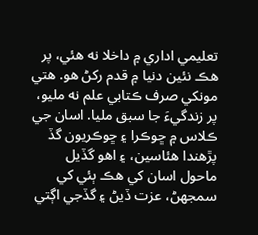تعليمي اداري ۾ داخلا نه هئي، پر هڪ نئين دنيا ۾ قدم رکڻ هو. هتي مونکي صرف ڪتابي علم نه مليو، پر زندگيءَ جا سبق مليا. اسان جي ڪلاس ۾ ڇوڪرا ۽ ڇوڪريون گڏ پڙهندا هئاسين، ۽ اهو گڏيل ماحول اسان کي هڪ ٻئي کي سمجهڻ، عزت ڏيڻ ۽ گڏجي اڳتي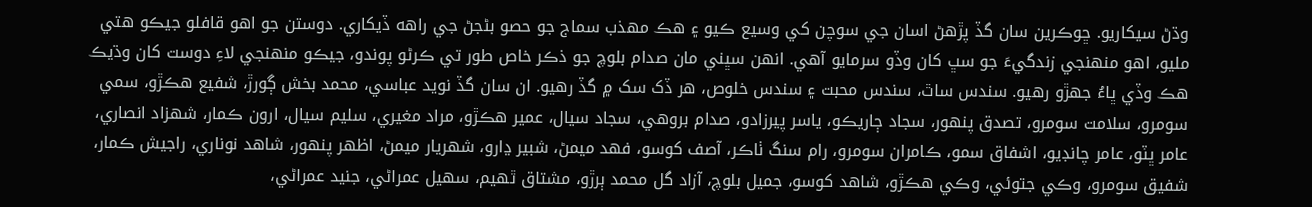وڌڻ سيکاريو. ڇوڪرين سان گڏ پڙهڻ اسان جي سوچن کي وسيع ڪيو ۽ هڪ مهذب سماج جو حصو بڻجڻ جي راهه ڏيکاري. دوستن جو اهو قافلو جيڪو هتي مليو، اهو منهنجي زندگيءَ جو سڀ کان وڏو سرمايو آهي. انهن سڀني مان صدام بلوچ جو ذڪر خاص طور تي ڪرڻو پوندو، جيڪو منهنجي لاءِ دوست کان وڌيڪ هڪ وڏي ڀاءُ جهڙو رهيو. سندس ساٿ، سندس محبت ۽ سندس خلوص، هر ڏک سک ۾ گڏ رهيو. ان سان گڏ نويد عباسي، محمد بخش ڳورڙ، شفيع هڪڙو، سمي سومرو، سلامت سومرو، تصدق پنهور، سجاد ڄاريڪو، ياسر پيرزادو، صدام بروهي، سجاد سيال، عمير هڪڙو، مراد مغيري، سليم سيال، ارون ڪمار، شهزاد انصاري، عامر ڀٽو، عامر چانڊيو، اشفاق سمو، ڪامران سومرو، رام سنگ ٺاڪر، آصف کوسو، فهد ميمڻ، شبير ڍارو، شهريار ميمڻ، اظهر پنهور، شاهد نوناري، راجيش ڪمار، شفيق سومرو، وڪي جتوئي، وڪي هڪڙو، شاهد کوسو، جميل بلوچ، آزاد گل محمد ٻرڙو، مشتاق ٿهيم، سهيل عمراڻي، جنيد عمراڻي،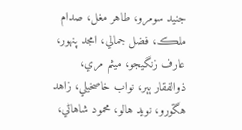جنيد سومرو، طاهر مغل، صدام ملڪ، فضل جمالي، امجد پنهور، عارف زنگيجو، ميثم مري، ذوالفقار ٻٻر، نواب خاصخيلي، زاهد هڱورو، نويد هالو، محمود شاهاڻي،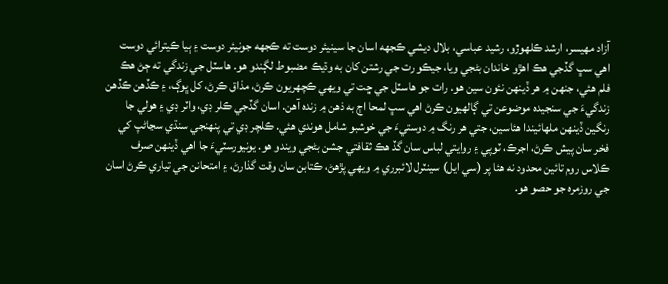آزاد مهيسر، ارشد ڪلهوڙو، رشيد عباسي، بلال ديشي ڪجهه اسان جا سينيئر دوست ته ڪجهه جونيئر دوست ۽ ٻيا ڪيترائي دوست اهي سڀ گڏجي هڪ اهڙو خاندان بڻجي ويا، جيڪو رت جي رشتن کان به وڌيڪ مضبوط لڳندو هو. هاسٽل جي زندگي ته ڄڻ هڪ فلم هئي، جنهن ۾ هر ڏينهن نئون سين هو. رات جو هاسٽل جي ڇت تي ويهي ڪچهريون ڪرڻ، مذاق ڪرڻ، کل ڀوڳ، ۽ ڪڏهن ڪڏهن زندگيءَ جي سنجيده موضوعن تي ڳالهيون ڪرڻ اهي سڀ لمحا اڄ به ذهن ۾ زنده آهن. اسان گڏجي ڪلر ڊي، واٽر ڊي ۽ هولي جا رنگين ڏينهن ملهائيندا هئاسين، جتي هر رنگ ۾ دوستيءَ جي خوشبو شامل هوندي هئي. ڪلچر ڊي تي پنهنجي سنڌي سڃاڻپ کي فخر سان پيش ڪرڻ، اجرڪ، ٽوپي ۽ روايتي لباس سان گڏ هڪ ثقافتي جشن بڻجي ويندو هو. يونيورسٽيءَ جا اهي ڏينهن صرف ڪلاس روم تائين محدود نه هئا پر (سي ايل) سينٽرل لائبرري ۾ ويهي پڙهڻ، ڪتابن سان وقت گذارڻ، ۽ امتحانن جي تياري ڪرڻ اسان جي روزمره جو حصو هو.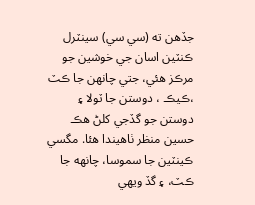جڏهن ته (سي سي) سينٽرل ڪنٽين اسان جي خوشين جو مرڪز هئي، جتي چانهن جا ڪٽ ،ڪيڪ ، دوستن جا ٽولا ۽ دوستن جو گڏجي کلڻ هڪ حسين منظر ٺاهيندا هئا. مگسي ڪينٽين جا سموسا، چانهه جا ڪٽ، ۽ گڏ ويهي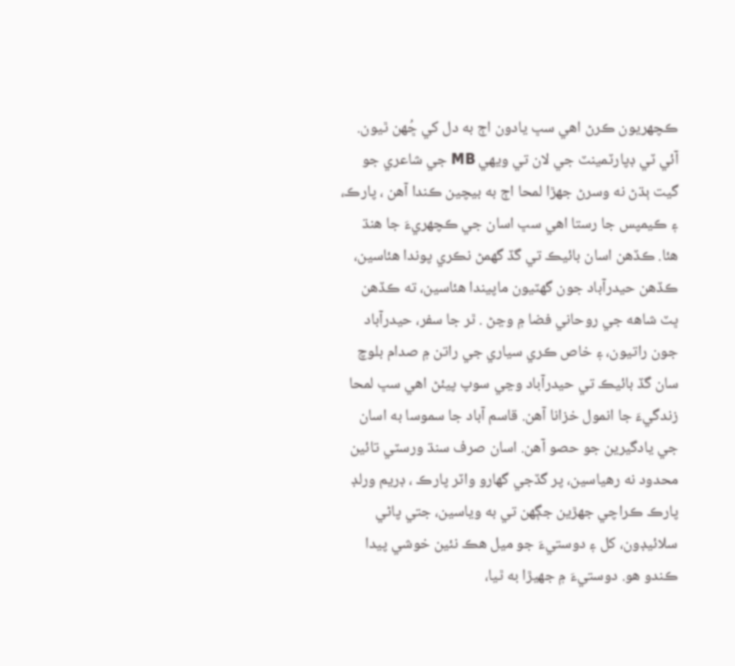ڪچهريون ڪرڻ اهي سڀ يادون اڄ به دل کي ڇُهن ٿيون. آئي ٽي ڊپارٽمينٽ جي لان تي ويهي MB جي شاعري جو گيت ٻڌڻ نه وسرڻ جهڙا لمحا اڄ به بيچين ڪندا آھن ، پارڪ، ۽ ڪيمپس جا رستا اهي سڀ اسان جي ڪچهريءَ جا هنڌ هئا. ڪڏهن اسان بائيڪ تي گڏ گهمڻ نڪري پوندا هئاسين، ڪڏهن حيدرآباد جون گهٽيون ماپيندا هئاسين، ته ڪڏهن ڀٽ شاهه جي روحاني فضا ۾ وڃڻ . ٿر جا سفر، حيدرآباد جون راتيون، ۽ خاص ڪري سياري جي راتن ۾ صدام بلوچ سان گڏ بائيڪ تي حيدرآباد وڃي سوپ پيئڻ اهي سڀ لمحا زندگيءَ جا انمول خزانا آهن. قاسم آباد جا سموسا به اسان جي يادگيرين جو حصو آهن. اسان صرف سنڌ ورسٽي تائين محدود نه رهياسين، پر گڏجي گهارو واٽر پارڪ ، ڊريم ورلڊ پارڪ ڪراچي جهڙين جڳهن تي به وياسين، جتي پاڻي سلائيڊون، کل ۽ دوستيءَ جو ميل هڪ نئين خوشي پيدا ڪندو هو. دوستيءَ ۾ جهيڙا به ٿيا،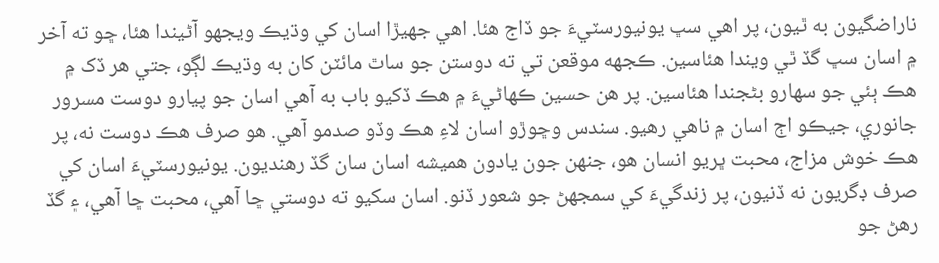ناراضگيون به ٿيون، پر اهي سڀ يونيورسٽيءَ جو ڏاج هئا. اهي جهيڙا اسان کي وڌيڪ ويجهو آڻيندا هئا، ڇو ته آخر ۾ اسان سڀ گڏ ٿي ويندا هئاسين. ڪجهه موقعن تي ته دوستن جو ساٿ مائٽن کان به وڌيڪ لڳو، جتي هر ڏک ۾ هڪ ٻئي جو سهارو بڻجندا هئاسين. پر هن حسين ڪهاڻيءَ ۾ هڪ ڏکيو باب به آهي اسان جو پيارو دوست مسرور جانوري، جيڪو اڄ اسان ۾ ناهي رهيو. سندس وڇوڙو اسان لاءِ هڪ وڏو صدمو آهي. هو صرف هڪ دوست نه، پر هڪ خوش مزاج، محبت ڀريو انسان هو، جنهن جون يادون هميشه اسان سان گڏ رهنديون. يونيورسٽيءَ اسان کي صرف ڊگريون نه ڏنيون، پر زندگيءَ کي سمجهڻ جو شعور ڏنو. اسان سکيو ته دوستي ڇا آهي، محبت ڇا آهي، ۽ گڏ رهڻ جو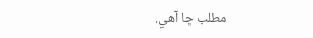مطلب ڇا آهي.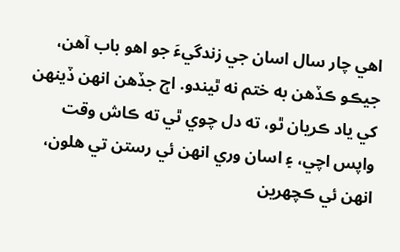اهي چار سال اسان جي زندگيءَ جو اهو باب آهن، جيڪو ڪڏهن به ختم نه ٿيندو. اڄ جڏهن انهن ڏينهن کي ياد ڪريان ٿو، ته دل چوي ٿي ته ڪاش وقت واپس اچي، ۽ اسان وري انهن ئي رستن تي هلون، انهن ئي ڪچهرين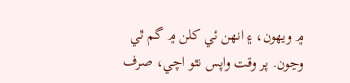۾ ويهون، ۽ انهن ئي کلن ۾ گم ٿي وڃون. پر وقت واپس نٿو اچي، صرف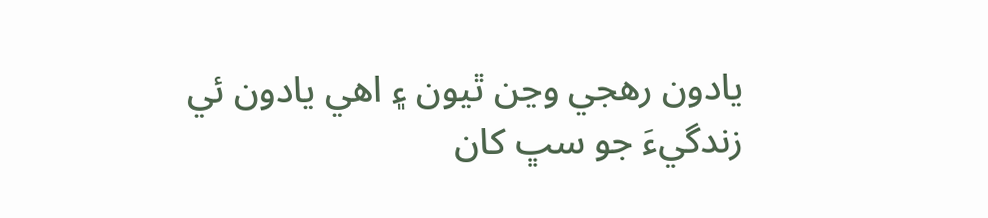يادون رهجي وڃن ٿيون ۽ اهي يادون ئي زندگيءَ جو سڀ کان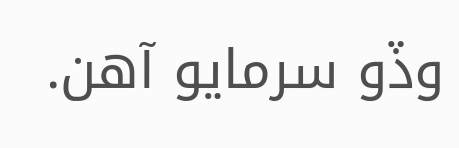وڏو سرمايو آهن.